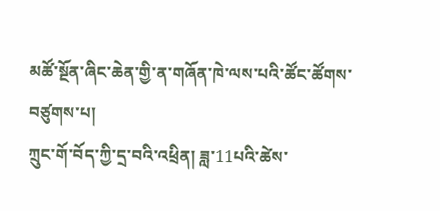མཚོ་སྔོན་ཞིང་ཆེན་གྱི་ན་གཞོན་ཁེ་ལས་པའི་ཚོང་ཚོགས་བཙུགས་པ།
ཀྲུང་གོ་བོད་ཀྱི་དྲ་བའི་འཕྲིན། ཟླ་11པའི་ཚེས་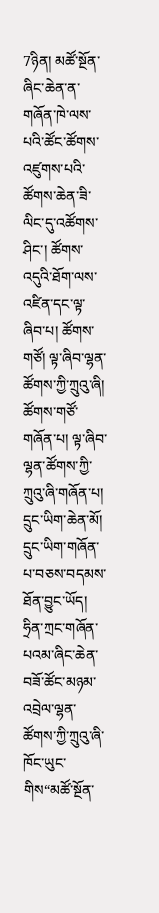7ཉིན། མཚོ་སྔོན་ཞིང་ཆེན་ན་གཞོན་ཁེ་ལས་པའི་ཚོང་ཚོགས་འཛུགས་པའི་ཚོགས་ཆེན་ཟི་ལིང་དུ་འཚོགས་ཤིང་། ཚོགས་འདུའི་ཐོག་ལས་འཛིན་དང་ལྟ་ཞིབ་པ། ཚོགས་གཙོ། ལྟ་ཞིབ་ལྷན་ཚོགས་ཀྱི་ཀྲུའུ་ཞི། ཚོགས་གཙོ་གཞོན་པ། ལྟ་ཞིབ་ལྷན་ཚོགས་ཀྱི་ཀྲུའུ་ཞི་གཞོན་པ། དྲུང་ཡིག་ཆེན་མོ། དྲུང་ཡིག་གཞོན་པ་བཅས་བདམས་ཐོན་བྱུང་ཡོད། ཧྲིན་ཀྲང་གཞོན་པའམ་ཞིང་ཆེན་བཟོ་ཚོང་མཉམ་འབྲེལ་ལྷན་ཚོགས་ཀྱི་ཀྲུའུ་ཞི་ཁོང་ཡུང་གིས“མཚོ་སྔོན་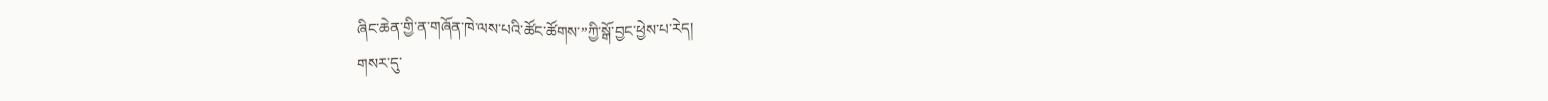ཞིང་ཆེན་གྱི་ན་གཞོན་ཁེ་ལས་པའི་ཚོང་ཚོགས་”ཀྱི་སྒོ་བྱང་ཕྱེས་པ་རེད།
གསར་དུ་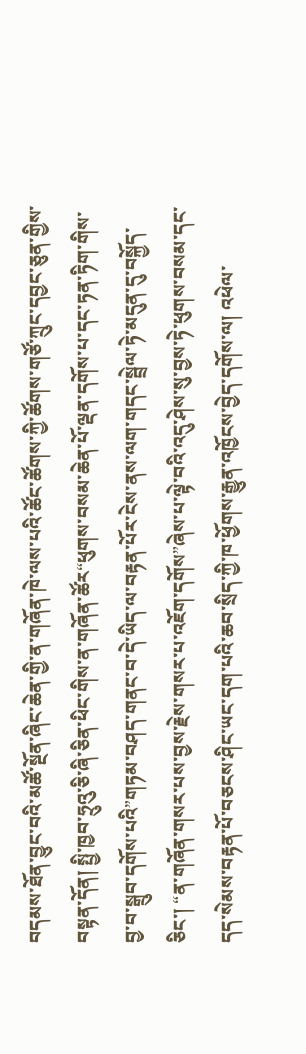བདམས་ཐོན་བྱུང་བའི་མཚོ་སྔོན་ཞིང་ཆེན་གྱི་ན་གཞོན་ཁེ་ལས་པའི་ཚོང་ཚོགས་ཀྱི་ཚོགས་གཙོ་ཀྲུང་དབྱང་ཅུན་གྱིས་བསྟན་དོན། སྤྱི་ཁྱབ་ཧྲུའུ་ཅི་ཞི་ཅིན་ཕིང་གིས་ན་གཞོན་ཚོར“ཕུགས་བསམ་ཆེན་པོ་ལྡན་དགོས་པ་དང་ཏན་ཏིག་གིས་བྱ་བ་སྒྲུབ་དགོས་པའི”གཏམ་བཤད་གནང་བ་དེ་ཡིད་ལ་བརྟན་པོར་ངེས་ནས་ལག་གདང་སྦྲེལ་ཏེ་མདུན་དུ་བསྐྱོད་ཅིང་། “ན་གཞོན་གསར་པས་བྱས་རྗེས་གསར་པ་འཇོག་དགོས”ཞེས་པ་ལྟེ་བའི་འདུ་ཤེས་སུ་བྱས་ཏེ་ཕུགས་བསམ་དང་དད་སེམས་བརྟན་པོ་བཅངས་ཤིང་ཡང་དག་པའི་ཆབ་སྲིད་ཀྱི་ཁ་ཕྱོགས་རྒྱུན་འཁྱོངས་བྱེད་དགོས་ལ། འཕེལ་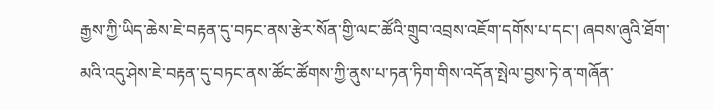རྒྱས་ཀྱི་ཡིད་ཆེས་ཇེ་བརྟན་དུ་བཏང་ནས་རྩེར་སོན་གྱི་ལང་ཚོའི་གྲུབ་འབྲས་འཇོག་དགོས་པ་དང་། ཞབས་ཞུའི་ཐོག་མའི་འདུ་ཤེས་ཇེ་བརྟན་དུ་བཏང་ནས་ཚོང་ཚོགས་ཀྱི་ནུས་པ་ཏན་ཏིག་གིས་འདོན་སྤེལ་བྱས་ཏེ་ན་གཞོན་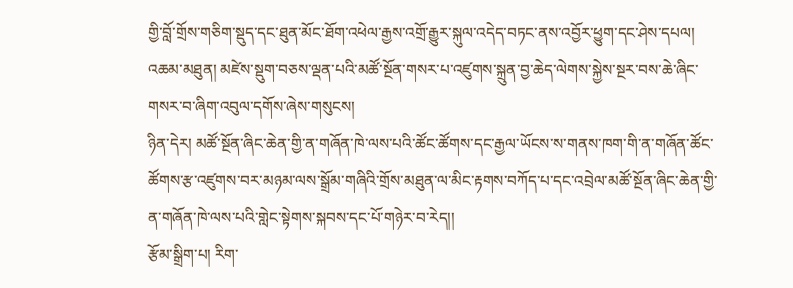གྱི་བློ་གྲོས་གཅིག་སྡུད་དང་ཐུན་མོང་ཐོག་འཕེལ་རྒྱས་འགྲོ་རྒྱུར་སྐུལ་འདེད་བཏང་ནས་འབྱོར་ཕྱུག་དང་ཤེས་དཔལ། འཆམ་མཐུན། མཛེས་སྡུག་བཅས་ལྡན་པའི་མཚོ་སྔོན་གསར་པ་འཛུགས་སྐྲུན་བྱ་ཆེད་ལེགས་སྐྱེས་སྔར་བས་ཆེ་ཞིང་གསར་བ་ཞིག་འབུལ་དགོས་ཞེས་གསུངས།
ཉིན་དེར། མཚོ་སྔོན་ཞིང་ཆེན་གྱི་ན་གཞོན་ཁེ་ལས་པའི་ཚོང་ཚོགས་དང་རྒྱལ་ཡོངས་ས་གནས་ཁག་གི་ན་གཞོན་ཚོང་ཚོགས་རྩ་འཛུགས་བར་མཉམ་ལས་སྒྲོམ་གཞིའི་གྲོས་མཐུན་ལ་མིང་རྟགས་བཀོད་པ་དང་འབྲེལ་མཚོ་སྔོན་ཞིང་ཆེན་གྱི་ན་གཞོན་ཁེ་ལས་པའི་གླེང་སྟེགས་སྐབས་དང་པོ་གཉེར་བ་རེད།།
རྩོམ་སྒྲིག་པ། རིག་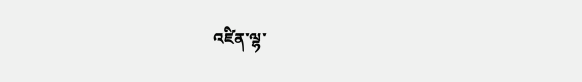འཛིན་ལྷ་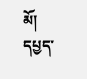མོ།
དཔྱད་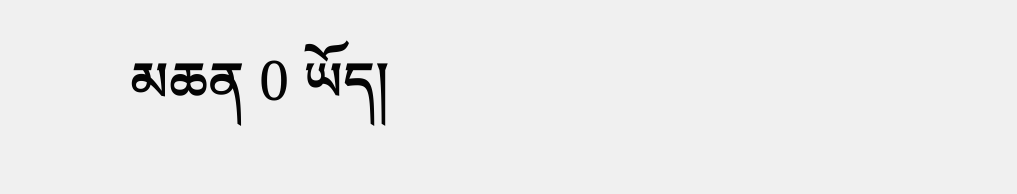མཆན 0 ཡོད།